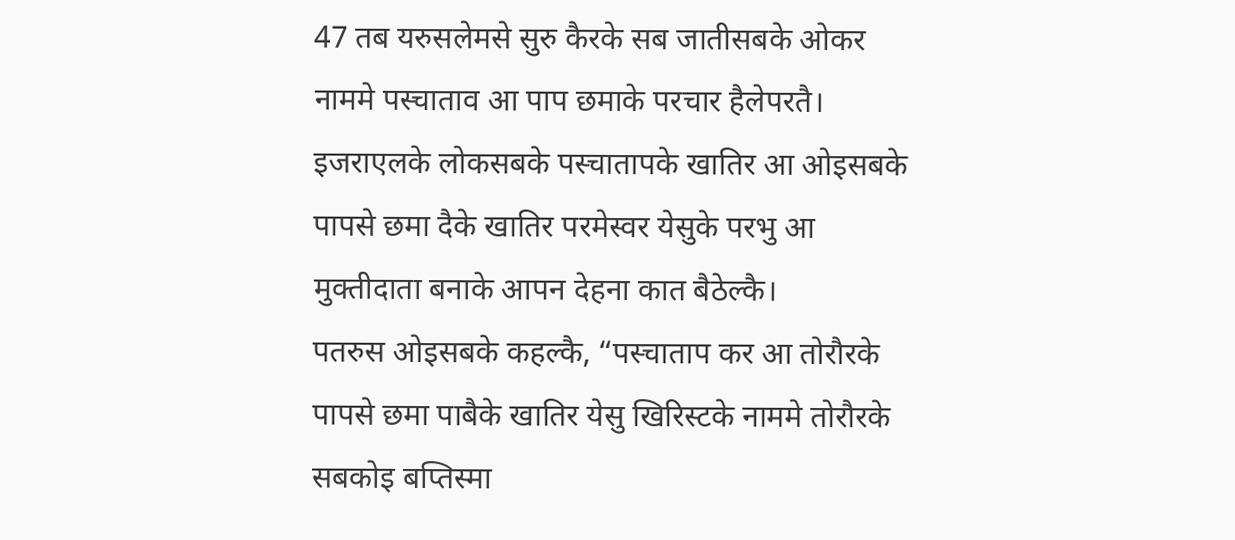47 तब यरुसलेमसे सुरु कैरके सब जातीसबके ओकर नाममे पस्चाताव आ पाप छमाके परचार हैलेपरतै।
इजराएलके लोकसबके पस्चातापके खातिर आ ओइसबके पापसे छमा दैके खातिर परमेस्वर येसुके परभु आ मुक्तीदाता बनाके आपन देहना कात बैठेल्कै।
पतरुस ओइसबके कहल्कै, “पस्चाताप कर आ तोरौरके पापसे छमा पाबैके खातिर येसु खिरिस्टके नाममे तोरौरके सबकोइ बप्तिस्मा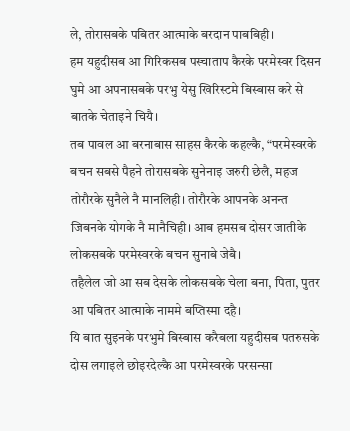ले, तोरासबके पबितर आत्माके बरदान पाबबिही।
हम यहुदीसब आ गिरिकसब पस्चाताप कैरके परमेस्वर दिसन घुमे आ अपनासबके परभु येसु खिरिस्टमे बिस्बास करे से बातके चेताइने चियै।
तब पावल आ बरनाबास साहस कैरके कहल्कै, “परमेस्वरके बचन सबसे पैहने तोरासबके सुनेनाइ जरुरी छेलै, महज तोरौरके सुनैले नै मानलिही। तोरौरके आपनके अनन्त जिबनके योगके नै मानैचिही। आब हमसब दोसर जातीके लोकसबके परमेस्वरके बचन सुनाबे जेबै।
तहैलेल जो आ सब देसके लोकसबके चेला बना, पिता, पुतर आ पबितर आत्माके नाममे बप्तिस्मा दहै।
यि बात सुइनके परभुमे बिस्बास करैबला यहुदीसब पतरुसके दोस लगाइले छोइरदेल्कै आ परमेस्वरके परसन्सा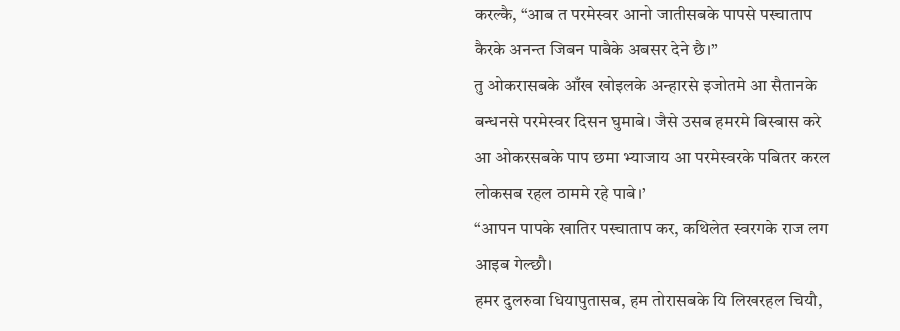करल्कै, “आब त परमेस्वर आनो जातीसबके पापसे पस्चाताप कैरके अनन्त जिबन पाबैके अबसर देने छै।”
तु ओकरासबके आँख खोइलके अन्हारसे इजोतमे आ सैतानके बन्धनसे परमेस्वर दिसन घुमाबे। जैसे उसब हमरमे बिस्बास करे आ ओकरसबके पाप छमा भ्याजाय आ परमेस्वरके पबितर करल लोकसब रहल ठाममे रहे पाबे।’
“आपन पापके खातिर पस्चाताप कर, कथिलेत स्वरगके राज लग आइब गेल्छौ।
हमर दुलरुवा धियापुतासब, हम तोरासबके यि लिखरहल चियौ,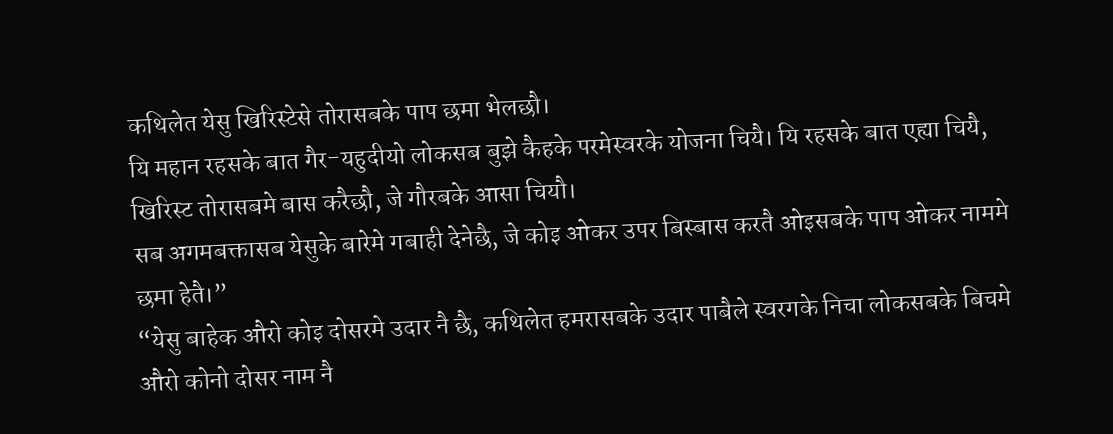कथिलेत येसु खिरिस्टेसे तोरासबके पाप छमा भेलछौ।
यि महान रहसके बात गैर-यहुदीयो लोकसब बुझे कैहके परमेस्वरके योजना चियै। यि रहसके बात एह्या चियै, खिरिस्ट तोरासबमे बास करैछौ, जे गौरबके आसा चियौ।
सब अगमबक्तासब येसुके बारेमे गबाही देनेछै, जे कोइ ओकर उपर बिस्बास करतै ओइसबके पाप ओकर नाममे छमा हेतै।”
“येसु बाहेक औरो कोइ दोसरमे उदार नै छै, कथिलेत हमरासबके उदार पाबैले स्वरगके निचा लोकसबके बिचमे औरो कोनो दोसर नाम नै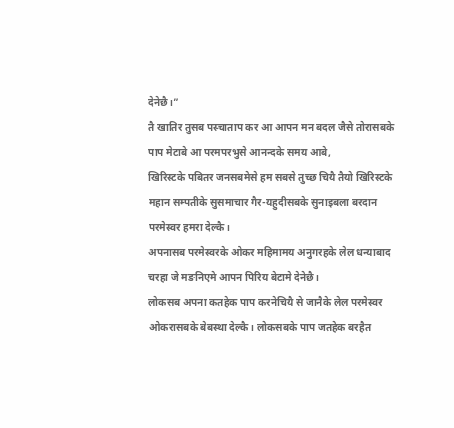देनेछै।”
तै खातिर तुसब पस्चाताप कर आ आपन मन बदल जैसे तोरासबके पाप मेटाबे आ परमपरभुसे आनन्दके समय आबे,
खिरिस्टके पबितर जनसबमेसे हम सबसे तुच्छ चियै तैयो खिरिस्टके महान सम्पतीके सुसमाचार गैर-यहुदीसबके सुनाइबला बरदान परमेस्वर हमरा देल्कै।
अपनासब परमेस्वरके ओकर महिमामय अनुगरहके लेल धन्याबाद चरहा जे मङनिएमे आपन पिरिय बेटामे देनेछै।
लोकसब अपना कतहेक पाप करनेचियै से जानैके लेल परमेस्वर ओकरासबके बेबस्था देल्कै। लोकसबके पाप जतहेक बरहैत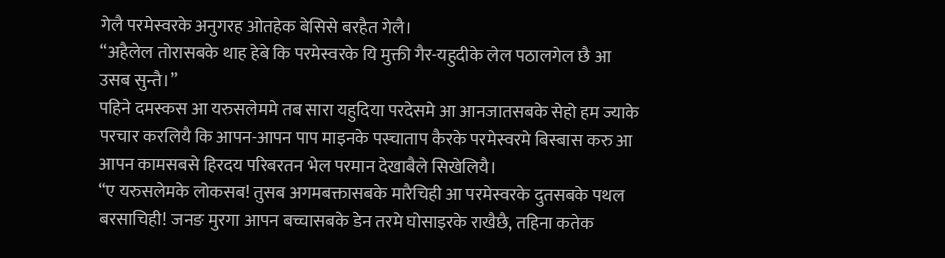गेलै परमेस्वरके अनुगरह ओतहेक बेसिसे बरहैत गेलै।
“अहैलेल तोरासबके थाह हेबे कि परमेस्वरके यि मुक्ती गैर-यहुदीके लेल पठालगेल छै आ उसब सुन्तै।”
पहिने दमस्कस आ यरुसलेममे तब सारा यहुदिया परदेसमे आ आनजातसबके सेहो हम ज्याके परचार करलियै कि आपन-आपन पाप माइनके पस्चाताप कैरके परमेस्वरमे बिस्बास करु आ आपन कामसबसे हिरदय परिबरतन भेल परमान देखाबैले सिखेलियै।
“ए यरुसलेमके लोकसब! तुसब अगमबक्तासबके मारैचिही आ परमेस्वरके दुतसबके पथल बरसाचिही! जनङ मुरगा आपन बच्चासबके डेन तरमे घोसाइरके राखैछै, तहिना कतेक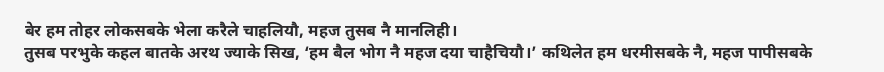बेर हम तोहर लोकसबके भेला करैले चाहलियौ, महज तुसब नै मानलिही।
तुसब परभुके कहल बातके अरथ ज्याके सिख, ‘हम बैल भोग नै महज दया चाहैचियौ।’ कथिलेत हम धरमीसबके नै, महज पापीसबके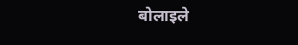बोलाइले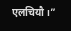एलचियौ।”